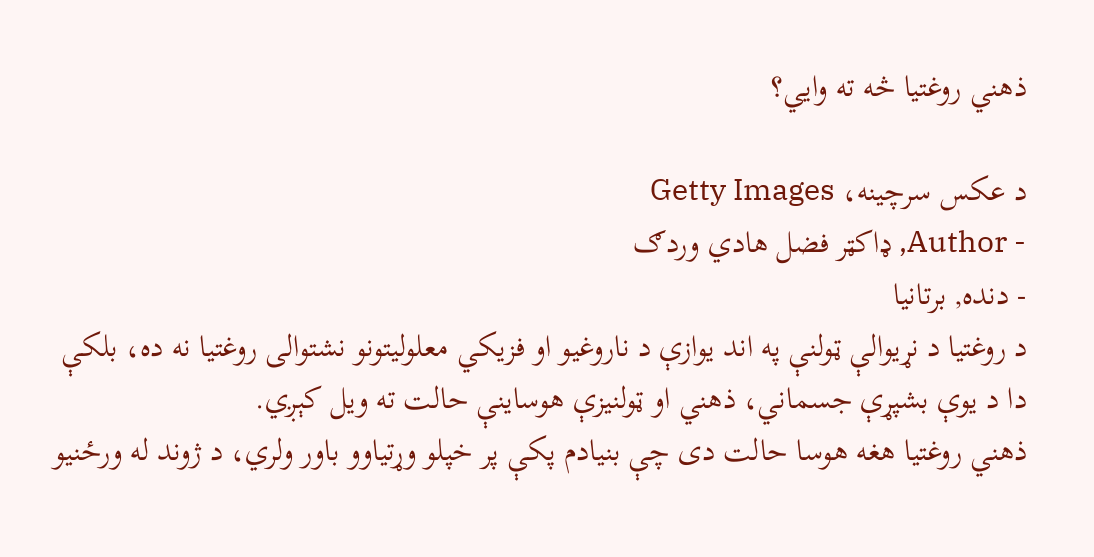ذهني روغتیا څه ته وايي؟

د عکس سرچینه، Getty Images
- Author, ډاکټر فضل هادي وردګ
- دنده, برتانیا
د روغتیا د نړیوالې ټولنې په اند یوازې د ناروغیو او فزيکي معلولیتونو نشتوالی روغتیا نه ده، بلکې دا د یوې بشپړې جسماني، ذهني او ټولنيزې هوساینې حالت ته ویل کېږي.
ذهني روغتیا هغه هوسا حالت دی چې بنیادم پکې پر خپلو وړتیاوو باور ولري، د ژوند له ورځنیو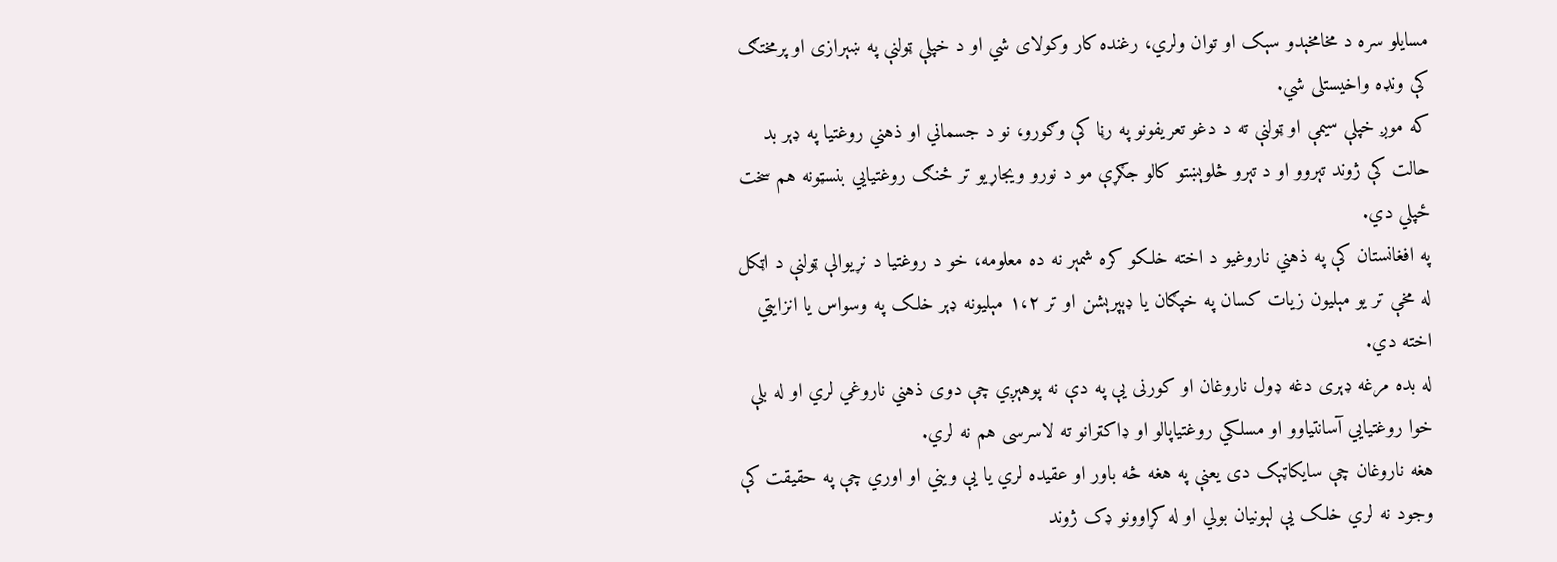مسایلو سره د مخامخېدو سېک او توان ولري، رغنده کار وکولای شي او د خپلې ټولنې په ښېرازی او پرمختګ کې ونډه واخیستلی شي.
که موږ خپلې سیمې او ټولنې ته د دغو تعریفونو په رڼا کې وګورو، نو د جسماني او ذهني روغتیا په ډېر بد حالت کې ژوند تېروو او د تېرو څلوېښتو کالو جګړې مو د نورو ویجاړیو تر څنګ روغتیایي بنسټونه هم سخت ځپلي دي.
په افغانستان کې په ذهني ناروغیو د اخته خلکو کره شمېر نه ده معلومه، خو د روغتیا د نړیوالې ټولنې د اټکل له مخې تر یو مېلیون زیات کسان په خپګان یا ډېپرېشن او تر ۱،۲ مېلیونه ډېر خلک په وسواس یا انزایټي اخته دي.
له بده مرغه ډېری دغه ډول ناروغان او کورنی یې په دې نه پوهېږي چې دوی ذهني ناروغي لري او له بلې خوا روغتیایي آسانتیاوو او مسلکي روغتیاپالو او ډاکټرانو ته لاسرسی هم نه لري.
هغه ناروغان چې سایکاټېک دی یعنې په هغه څه باور او عقيده لري یا یې ويني او اوري چې په حقيقت کې وجود نه لري خلک یې لېونیان بولي او له کړاوونو ډک ژوند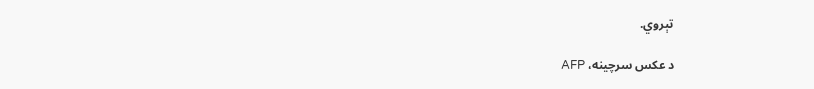تېروي.

د عکس سرچینه، AFP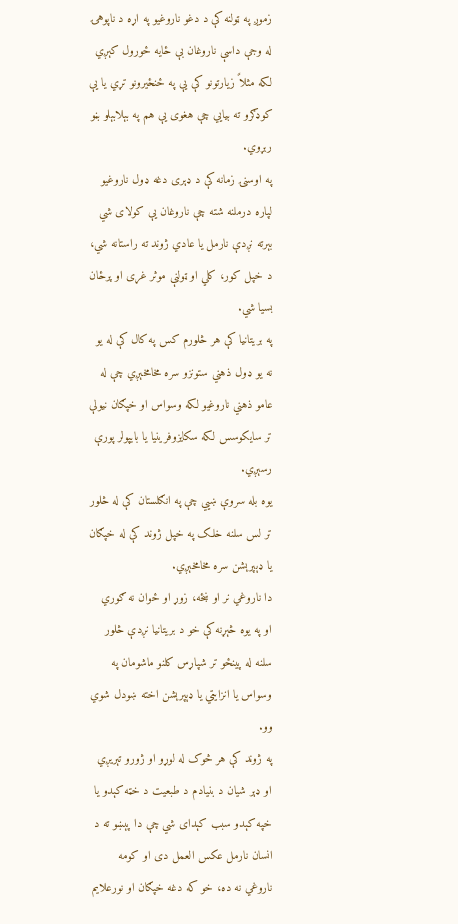زموږ په ټولنه کې د دغو ناروغیو په اړه د ناپوهۍ له وجې داسې ناروغان بې ځایه ځورول کېږي لکه مثلاً زیارتونو کې یې په ځنځيرونو تړي یا یې کوډګرو ته بیایي چې هغوی یې هم په بېلابېلو بڼو ربړوي.
په اوسنۍ زمانه کې د ډېری دغه ډول ناروغیو لپاره درملنه شته چې ناروغان یې کولای شي بېرته نږدې نارمل یا عادي ژوند ته راستانه شي، د خپل کور، کلي او ټولنې موثر غړی او پرځان بسیا شي.
په بریتانیا کې هر څلورم کس په کال کې له یو نه یو ډول ذهني ستونزو سره مخامخېږي چې له عامو ذهني ناروغیو لکه وسواس او خپګان نيولې تر سایکوسس لکه سکایزوفرينیا یا بایپولر پورې رسېږي.
یوه بله سروې ښیي چې په انګلستان کې له څلور تر لس سلنه خلک په خپل ژوند کې له خپګان یا ډېپرېشن سره مخامخېږي.
دا ناروغي نر او ښځه، زوړ او ځوان نه ګوري او په یوه څېړنه کې خو د بریتانیا نږدې څلور سلنه له پينځو تر شپاړس کلنو ماشومان په وسواس یا انزایټي یا ډېپرېشن اخته ښودل شوي وو.
په ژوند کې هر څوک له لوړو او ژورو تېريږي او ډېر شیان د بنیادم د طبعیت د خټه کېدو یا خپه کېدو سبب کېدای شي چې دا پېښو ته د انسان نارمل عکس العمل دی او کومه ناروغي نه ده، خو که دغه خپګان او نورعلایم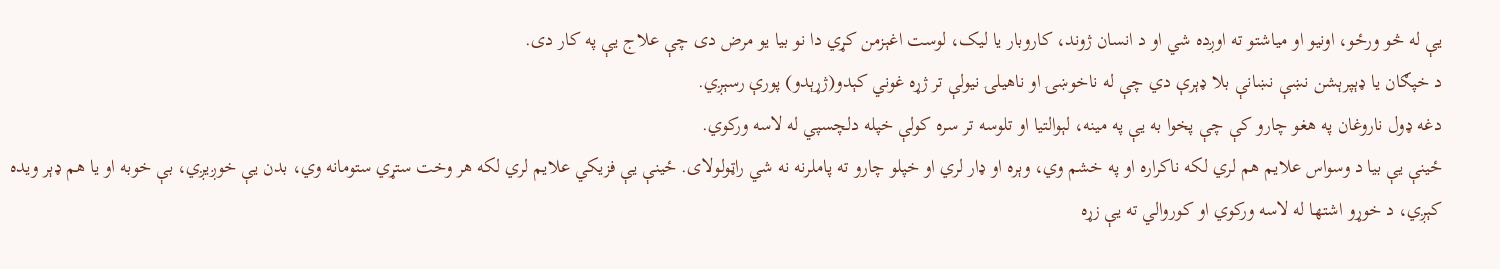یې له څو ورځو، اونیو او میاشتو ته اوږده شي او د انسان ژوند، کاروبار یا لیک، لوست اغېزمن کړي دا نو بیا یو مرض دی چې علاج یې په کار دی.
د خپګان یا ډېپرېشن نښې نښانې بلا ډېرې دي چې له ناخوښۍ او ناهيلۍ نيولې تر ژړه غوني کېدو(ژړېدو) پورې رسېږي.
دغه ډول ناروغان په هغو چارو کې چې پخوا به یې په مينه، لېوالتیا او تلوسه تر سره کولې خپله دلچسپي له لاسه ورکوي.
ځينې یې بیا د وسواس علایم هم لري لکه ناکراره او په خشم وي، وېره او ډار لري او خپلو چارو ته پاملرنه نه شي راټولولای. ځينې یې فزيکي علایم لري لکه هر وخت ستړي ستومانه وي، بدن یې خوږيږي، بې خوبه او یا هم ډېر ويده کېږي، د خوړو اشتها له لاسه ورکوي او کوروالي ته یې زړه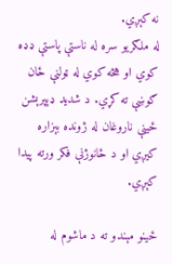نه کېږي.
له ملګریو سره له ناستې پاستې ډډه کوي او هڅه کوي له ټولنې ځان ګوښې ته کړي. د شديد ډېپرېشن ځينې ناروغان له ژونده بېزاره کيږي او د ځانوژنې فکر ورته پیدا کېږي.

ځينو مېندو ته د ماشوم له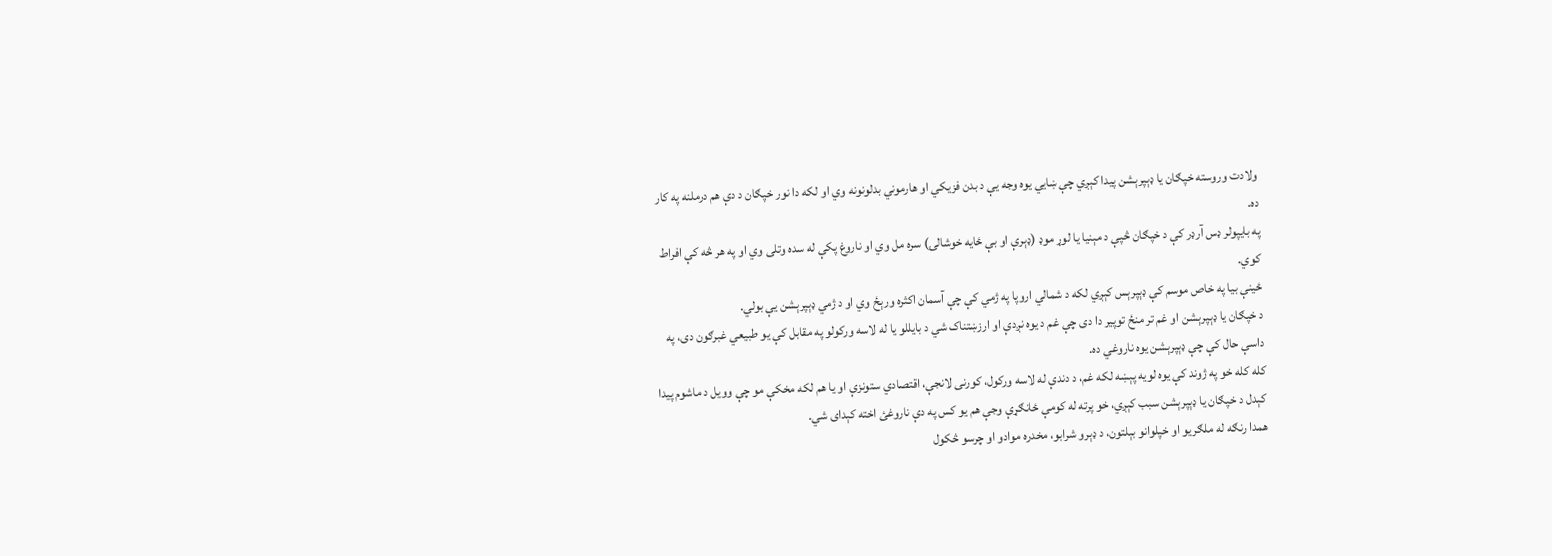ولادت وروسته خپګان یا ډېپرېشن پیدا کېږي چې ښایي یوه وجه یې د بدن فزيکي او هارموني بدلونونه وي او لکه دا نور خپګان د دې هم درملنه په کار ده.
په بایپولر ډس آرډر کې د خپګان څپې د مېنیا یا لوړ موډ (ډېرې او بې ځایه خوشالۍ) سره مل وي او ناروغ پکې له سده وتلی وي او په هر څه کې افراط کوي.
ځينې بیا په خاص موسم کې ډېپرېس کېږي لکه د شمالي اروپا په ژمي کې چې آسمان اکثره ورېځ وي او د ژمي ډېپرېشن یې بولي.
د خپګان یا ډېپرېشن او غم تر منځ توپير دا دی چې غم د یوه نږدې او ارزښتناک شي د بایللو یا له لاسه ورکولو په مقابل کې یو طبيعي غبرګون دی، په داسې حال کې چې ډېپرېشن یوه ناروغي ده.
کله کله خو په ژوند کې یوه لویه پېښه لکه غم، د دندې له لاسه ورکول، کورنی لانجې، اقتصادي ستونزې او یا هم لکه مخکې مو چې وویل د ماشوم پیدا کېدل د خپګان یا ډېپرېشن سبب کېږي، خو پرته له کومې ځانګړې وجې هم یو کس په دې ناروغئ اخته کېدای شي.
همدا رنګه له ملګریو او خپلوانو بېلتون، د ډېرو شرابو، مخدره موادو او چرسو څکول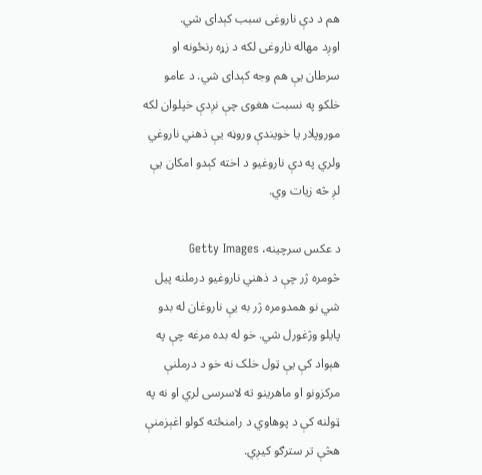هم د دې ناروغی سبب کېدای شي.
اوږد مهاله ناروغی لکه د زړه رنځونه او سرطان یې هم وجه کېدای شي. د عامو خلکو په نسبت هغوی چې نږدې خپلوان لکه موروپلار یا خویندې وروڼه یې ذهني ناروغي ولري په دې ناروغیو د اخته کېدو امکان یې لږ څه زیات وي.

د عکس سرچینه، Getty Images
څومره ژر چې د ذهني ناروغیو درملنه پیل شي نو همدومره ژر به یې ناروغان له بدو پایلو وژغورل شي. خو له بده مرغه چې په هېواد کې یې ټول خلک نه خو د درملنې مرکزونو او ماهرينو ته لاسرسی لري او نه په ټولنه کې د پوهاوي د رامنځته کولو اغېزمنې هڅې تر سترګو کيږي.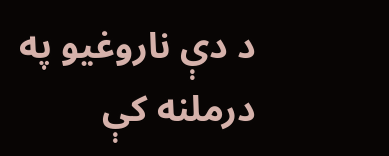د دې ناروغیو په درملنه کې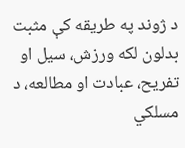د ژوند په طریقه کې مثبت بدلون لکه ورزش، سیل او تفریح، عبادت او مطالعه، د مسلکي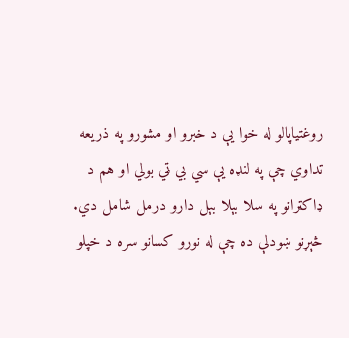روغتیاپالو له خوا یې د خبرو او مشورو په ذريعه تداوي چې په لنډه یې سي بي ټي بولي او هم د ډاکټرانو په سلا بېلا بېل دارو درمل شامل دي.
څېړنو ښودلې ده چې له نورو کسانو سره د خپلو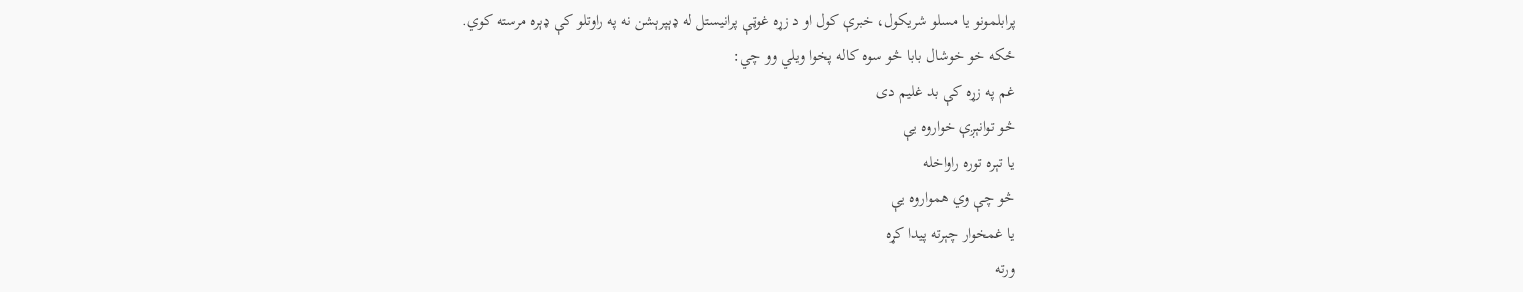پرابلمونو یا مسلو شریکول، خبرې کول او د زړه غوټې پرانيستل له ډېپرېشن نه په راوتلو کې ډېره مرسته کوي.
ځکه خو خوشال بابا څو سوه کاله پخوا ویلي وو چي:
غم په زړه کې بد غليم دی
څو توانېږې خواروه یې
یا تېره توره راواخله
څو چې وي همواروه یې
یا غمخوار چېرته پیدا کړه
ورته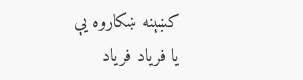کښېنه ښکاروه یې
یا فریاد فریاد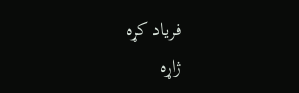فریاد کړه
ژاړه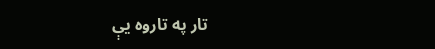تار په تاروه یې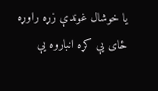یا خوشال غوندې زړه راوړه
ځای یې کړه انباروه یې